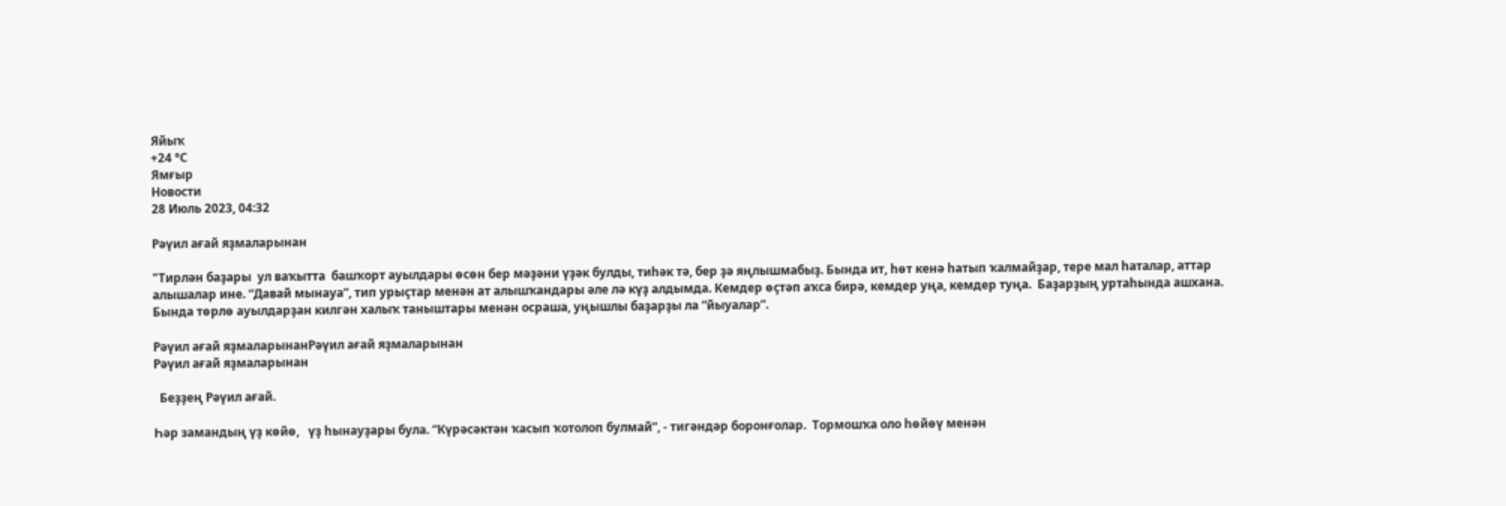Яйыҡ
+24 °С
Ямғыр
Новости
28 Июль 2023, 04:32

Рәүил ағай яҙмаларынан

"Тирлән баҙары  ул ваҡытта  башҡорт ауылдары өсөн бер мәҙәни үҙәк булды, тиһәк тә, бер ҙә яңлышмабыҙ. Бында ит, һөт кенә һатып ҡалмайҙар, тере мал һаталар, аттар алышалар ине. “Давай мынауа”, тип урыҫтар менән ат алышҡандары әле лә күҙ алдымда. Кемдер өҫтәп аҡса бирә, кемдер уңа, кемдер туңа.  Баҙарҙың уртаһында ашхана. Бында төрлө ауылдарҙан килгән халыҡ таныштары менән осраша, уңышлы баҙарҙы ла “йыуалар”.

Рәүил ағай яҙмаларынанРәүил ағай яҙмаларынан
Рәүил ағай яҙмаларынан

  Беҙҙең Рәүил ағай.

Һәр замандың үҙ көйө,   үҙ һынауҙары була. “Күрәсәктән ҡасып ҡотолоп булмай”, - тигәндәр боронғолар.  Тормошҡа оло һөйөү менән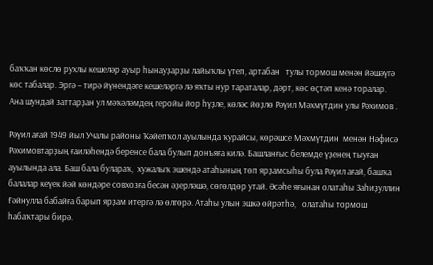баҡҡан көслө рухлы кешеләр ауыр һынауҙарҙы лайыҡлы үтеп, артабан   тулы тормош менән йәшәүгә көс табалар. Эргә – тирә йүнендәге кешеләргә лә яҡты нур тараталар, дәрт, көс өҫтәп кенә торалар. Ана шундай заттарҙан ул мәҡәләмдең геройы йор һүҙле, көләс йөҙлө Рәүил Мәхмүтдин улы Рәхимов .

Рәүил ағай 1949 йыл Учалы районы Ҡәйепҡол ауылында ҡурайсы, көрәшсе Мәхмүтдин  менән Нәфисә  Рәхимовтарҙың ғаиләһендә беренсе бала булып донъяға килә. Башланғыс белемде үҙенең тыуған ауылында ала. Баш бала булараҡ,  хужалыҡ эшендә атаһының төп ярҙамсыһы була Рәүил ағай, башҡа балалар кеүек йәй көндәре совхозға бесән әҙерләшә, сөгөлдөр утай. Әсәһе яғынан олатаһы Заһиҙуллин Ғәйнулла бабайға барып ярҙам итергә лә өлгөрә. Атаһы улын эшкә өйрәтһә,   олатаһы тормош һабаҡтары бирә.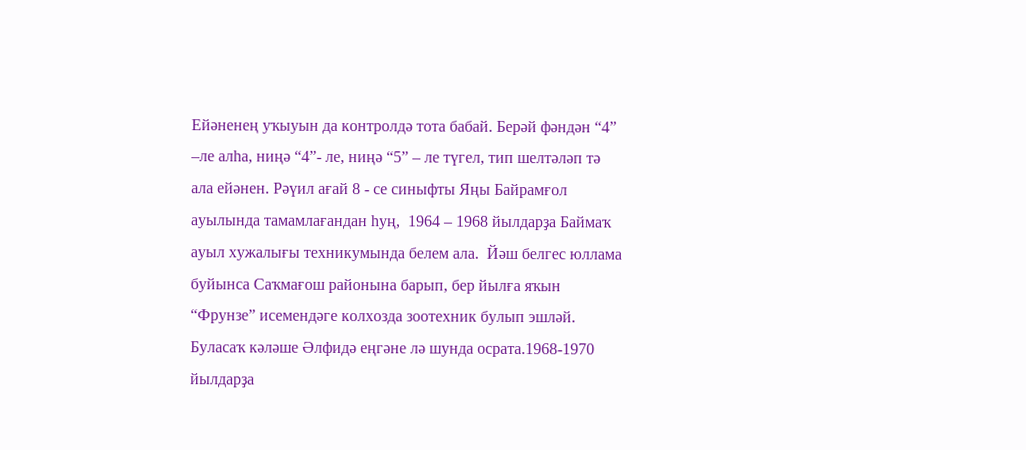Ейәненең уҡыуын да контролдә тота бабай. Берәй фәндән “4” –ле алһа, ниңә “4”- ле, ниңә “5” – ле түгел, тип шелтәләп тә ала ейәнен. Рәүил ағай 8 - се синыфты Яңы Байрамғол ауылында тамамлағандан һуң,  1964 – 1968 йылдарҙа Баймаҡ ауыл хужалығы техникумында белем ала.  Йәш белгес юллама буйынса Саҡмағош районына барып, бер йылға яҡын “Фрунзе” исемендәге колхозда зоотехник булып эшләй. Буласаҡ кәләше Әлфидә еңгәне лә шунда осрата.1968-1970 йылдарҙа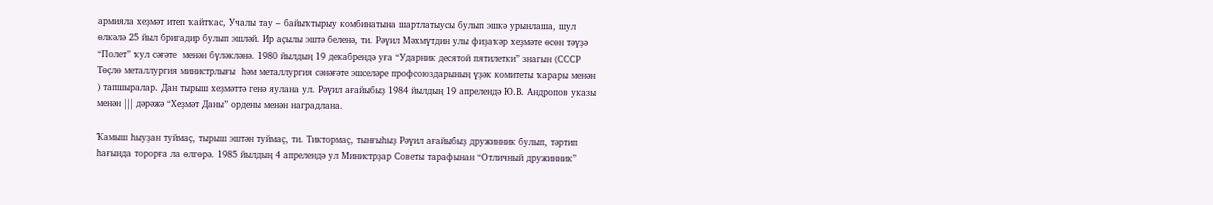армияла хеҙмәт итеп ҡайтҡас, Учалы тау – байыҡтырыу комбинатына шартлатыусы булып эшкә урынлаша, шул өлкәлә 25 йыл бригадир булып эшләй. Ир аҫылы эштә беленә, ти. Рәүил Мәхмүтдин улы фиҙаҡәр хеҙмәте өсөн тәүҙә  “Полет” ҡул сәғәте  менән бүләкләнә. 1980 йылдың 19 декабрендә уға “Ударник десятой пятилетки” знагын (СССР Төҫлө металлургия министрлығы  һәм металлургия сәнәғәте эшселәре профсоюздарының үҙәк комитеты ҡарары менән ) тапшыралар. Дан тырыш хеҙмәттә генә яулана ул. Рәүил ағайыбыҙ 1984 йылдың 19 апрелендә Ю.В. Андропов указы менән ||| дәрәжә “Хеҙмәт Даны” ордены менән наградлана.

Ҡамыш һыуҙан туймаҫ, тырыш эштән туймаҫ, ти. Тиктормаҫ, тынғыһыҙ Рәүил ағайыбыҙ дружинник булып, тәртип һағында торорға ла өлгөрә. 1985 йылдың 4 апрелендә ул Министрҙар Советы тарафынан “Отличный дружинник”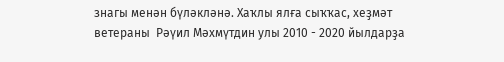знагы менән бүләкләнә. Хаҡлы ялға сыҡҡас, хеҙмәт ветераны  Рәүил Мәхмүтдин улы 2010 - 2020 йылдарҙа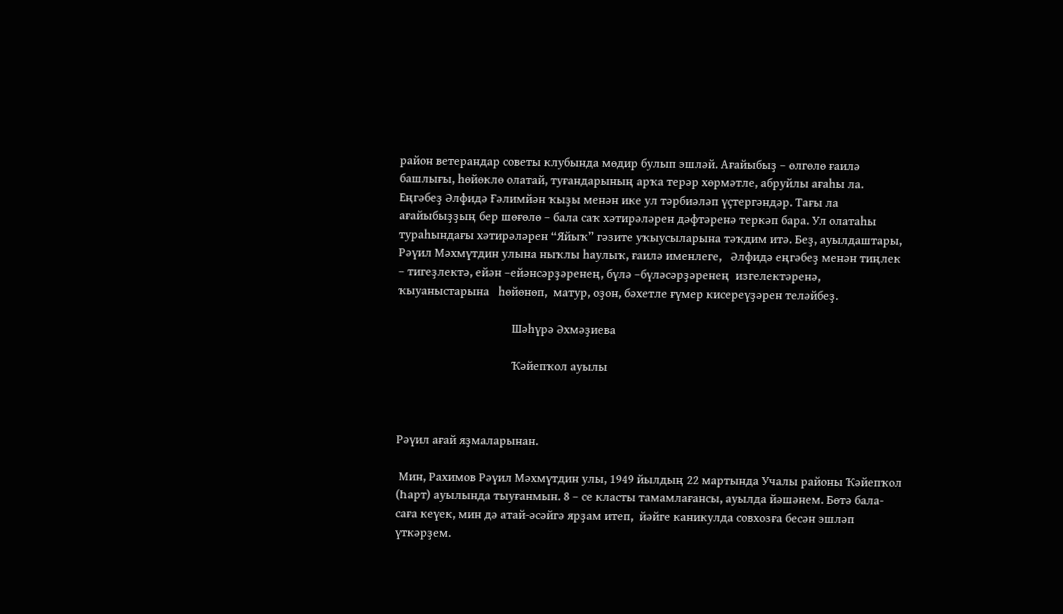район ветерандар советы клубында мөдир булып эшләй. Ағайыбыҙ – өлгөлө ғаилә башлығы, һөйөклө олатай, туғандарының арҡа терәр хөрмәтле, абруйлы ағаһы ла. Еңгәбеҙ Әлфидә Ғәлимйән ҡыҙы менән ике ул тәрбиәләп үҫтергәндәр. Тағы ла ағайыбыҙҙың бер шөғөлө – бала саҡ хәтирәләрен дәфтәренә теркәп бара. Ул олатаһы тураһындағы хәтирәләрен “Яйыҡ” гәзите уҡыусыларына тәҡдим итә. Беҙ, ауылдаштары, Рәүил Мәхмүтдин улына ныҡлы һаулыҡ, ғаилә именлеге,   Әлфидә еңгәбеҙ менән тиңлек – тигеҙлектә, ейән –ейәнсәрҙәренең, бүлә –бүләсәрҙәренең  изгелектәренә, ҡыуаныстарына   һөйөнөп,  матур, оҙон, бәхетле ғүмер кисереүҙәрен теләйбеҙ.

                                      Шәһүрә Әхмәҙиева

                                      Ҡәйепҡол ауылы



Рәүил ағай яҙмаларынан.

 Мин, Рахимов Рәүил Мәхмүтдин улы, 1949 йылдың 22 мартында Учалы районы Ҡәйепҡол (Һарт) ауылында тыуғанмын. 8 – се класты тамамлағансы, ауылда йәшәнем. Бөтә бала-саға кеүек, мин дә атай-әсәйгә ярҙам итеп,  йәйге каникулда совхозға бесән эшләп  үткәрҙем.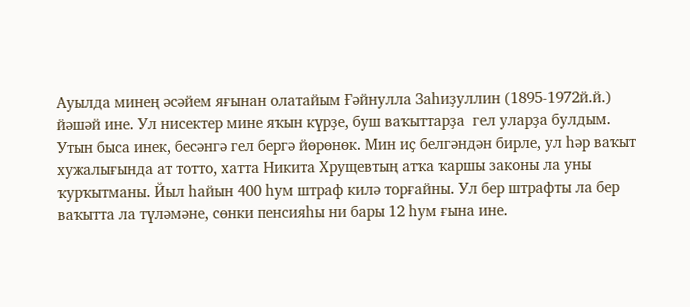Ауылда минең әсәйем яғынан олатайым Ғәйнулла Заһиҙуллин (1895-1972й.й.) йәшәй ине. Ул нисектер мине яҡын күрҙе, буш ваҡыттарҙа  гел уларҙа булдым. Утын быса инек, бесәнгә гел бергә йөрөнөк. Мин иҫ белгәндән бирле, ул һәр ваҡыт хужалығында ат тотто, хатта Никита Хрущевтың атҡа ҡаршы законы ла уны ҡурҡытманы. Йыл һайын 400 һум штраф килә торғайны. Ул бер штрафты ла бер ваҡытта ла түләмәне, сөнки пенсияһы ни бары 12 һум ғына ине.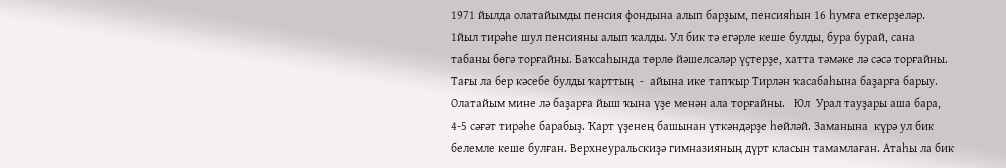1971 йылда олатайымды пенсия фондына алып барҙым, пенсияһын 16 һумға еткерҙеләр. 1йыл тирәһе шул пенсияны алып ҡалды. Ул бик тә егәрле кеше булды, бура бурай, сана табаны бөгә торғайны. Баҡсаһында төрлө йәшелсәләр үҫтерҙе, хатта тәмәке лә сәсә торғайны.  Тағы ла бер кәсебе булды ҡарттың  -  айына ике тапҡыр Тирлән ҡасабаһына баҙарға барыу. Олатайым мине лә баҙарға йыш ҡына үҙе менән ала торғайны.   Юл  Урал тауҙары аша бара,  4-5 сәғәт тирәһе барабыҙ. Ҡарт үҙенең башынан үткәндәрҙе һөйләй. Заманына  күрә ул бик белемле кеше булған. Верхнеуральскиҙә гимназияның дүрт класын тамамлаған. Атаһы ла бик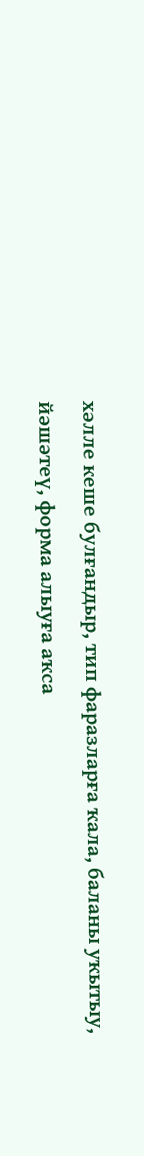хәлле кеше булғандыр, тип фаразларға ҡала, баланы уҡытыу, йәшәтеү, форма алыуға аҡса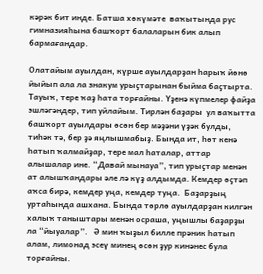кәрәк бит инде. Батша хөкүмәте  ваҡытында рус гимназияһына башҡорт балаларын бик алып бармағандар.

Олатайым ауылдан, күрше ауылдарҙан һарыҡ йөнө йыйып ала ла знакум урыҫтарынан быйма баҫтырта. Тауыҡ, тере ҡаҙ һата торғайны. Үҙенә күпмелер файҙа эшләгәндер, тип уйлайым. Тирлән баҙары  ул ваҡытта  башҡорт ауылдары өсөн бер мәҙәни үҙәк булды, тиһәк тә, бер ҙә яңлышмабыҙ. Бында ит, һөт кенә һатып ҡалмайҙар, тере мал һаталар, аттар алышалар ине. “Давай мынауа”, тип урыҫтар менән ат алышҡандары әле лә күҙ алдымда. Кемдер өҫтәп аҡса бирә, кемдер уңа, кемдер туңа.  Баҙарҙың уртаһында ашхана. Бында төрлө ауылдарҙан килгән халыҡ таныштары менән осраша, уңышлы баҙарҙы ла “йыуалар”.   Ә мин ҡыҙыл билле прәник һатып алам, лимонад эсеү минең өсөн ҙур кинәнес була торғайны.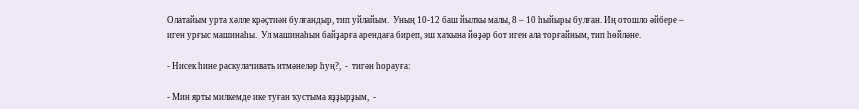Олатайым урта хәлле крәҫтиән булғандыр, тип уйлайым.  Уның 10-12 баш йылҡы малы, 8 – 10 һыйыры булған. Иң отошло әйбере – иген урғыс машинаһы.  Ул машинаһын байҙарға арендаға биреп, эш хаҡына йөҙәр бот иген ала торғайным, тип һөйләне.

- Нисек һине раскулачивать итмәнеләр һуң?,  -  тигән һорауға:

- Мин ярты милкемде ике туған ҡустыма яҙҙырҙым,  -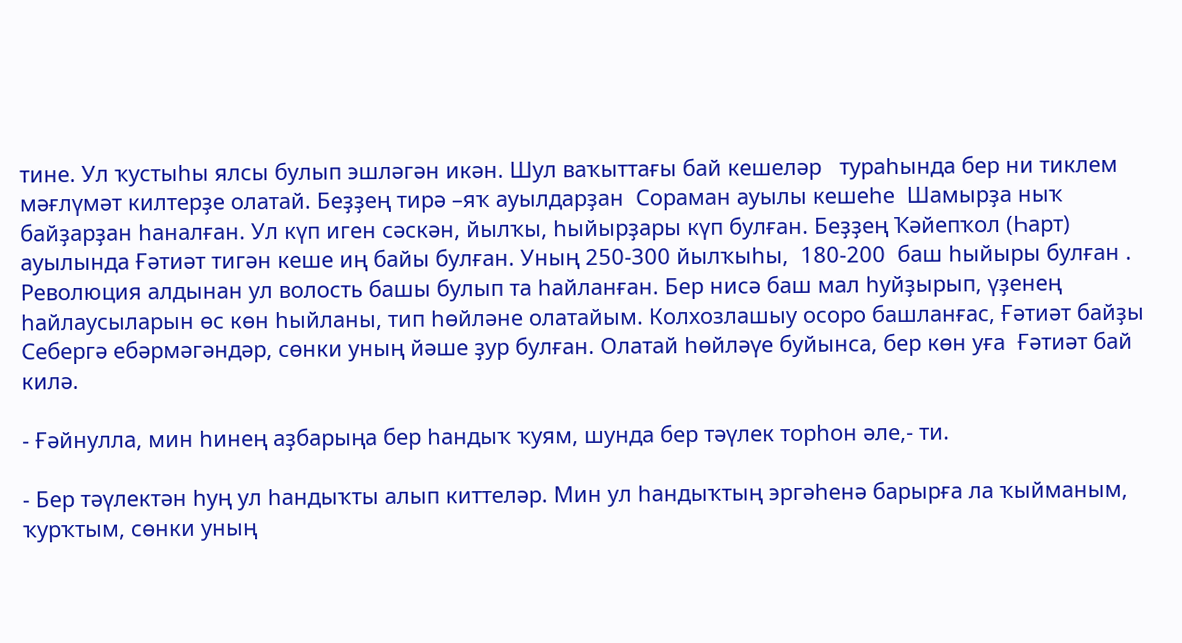тине. Ул ҡустыһы ялсы булып эшләгән икән. Шул ваҡыттағы бай кешеләр   тураһында бер ни тиклем мәғлүмәт килтерҙе олатай. Беҙҙең тирә –яҡ ауылдарҙан  Сораман ауылы кешеһе  Шамырҙа ныҡ байҙарҙан һаналған. Ул күп иген сәскән, йылҡы, һыйырҙары күп булған. Беҙҙең Ҡәйепҡол (Һарт) ауылында Ғәтиәт тигән кеше иң байы булған. Уның 250-300 йылҡыһы,  180-200  баш һыйыры булған . Революция алдынан ул волость башы булып та һайланған. Бер нисә баш мал һуйҙырып, үҙенең һайлаусыларын өс көн һыйланы, тип һөйләне олатайым. Колхозлашыу осоро башланғас, Ғәтиәт байҙы Себергә ебәрмәгәндәр, сөнки уның йәше ҙур булған. Олатай һөйләүе буйынса, бер көн уға  Ғәтиәт бай килә.

- Ғәйнулла, мин һинең аҙбарыңа бер һандыҡ ҡуям, шунда бер тәүлек торһон әле,- ти.

- Бер тәүлектән һуң ул һандыҡты алып киттеләр. Мин ул һандыҡтың эргәһенә барырға ла ҡыйманым, ҡурҡтым, сөнки уның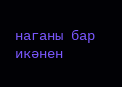наганы бар икәнен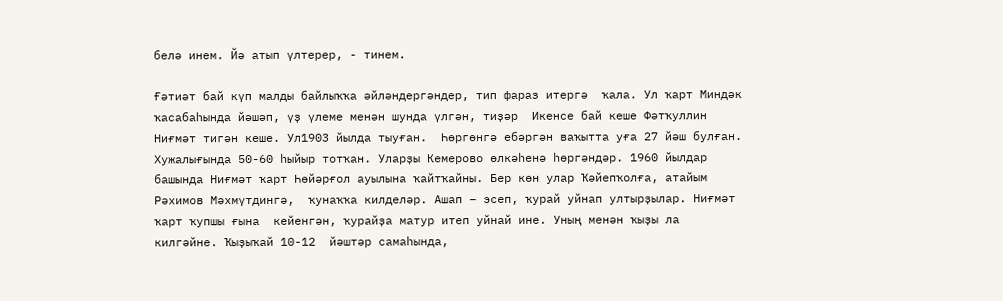белә инем. Йә атып үлтерер, - тинем.

Ғәтиәт бай күп малды байлыҡҡа әйләндергәндер, тип фараз итергә  ҡала. Ул ҡарт Миндәк ҡасабаһында йәшәп, үҙ үлеме менән шунда үлгән, тиҙәр  Икенсе бай кеше Фәтҡуллин Ниғмәт тигән кеше. Ул1903 йылда тыуған.  Һөргөнгә ебәргән ваҡытта уға 27 йәш булған.  Хужалығында 50-60 һыйыр тотҡан. Уларҙы Кемерово өлкәһенә һөргәндәр. 1960 йылдар башында Ниғмәт ҡарт Һөйәрғол ауылына ҡайтҡайны. Бер көн улар Ҡәйепҡолға, атайым Рәхимов Мәхмүтдингә,  ҡунаҡҡа килделәр. Ашап – эсеп, ҡурай уйнап ултырҙылар. Ниғмәт ҡарт ҡупшы ғына  кейенгән, ҡурайҙа матур итеп уйнай ине. Уның менән ҡыҙы ла килгәйне. Ҡыҙыҡай 10-12  йәштәр самаһында,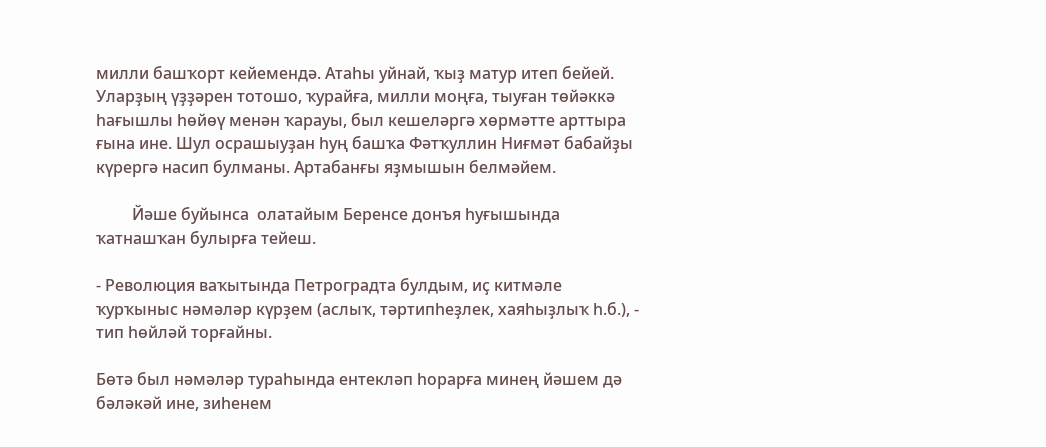милли башҡорт кейемендә. Атаһы уйнай, ҡыҙ матур итеп бейей. Уларҙың үҙҙәрен тотошо, ҡурайға, милли моңға, тыуған төйәккә һағышлы һөйөү менән ҡарауы, был кешеләргә хөрмәтте арттыра ғына ине. Шул осрашыуҙан һуң башҡа Фәтҡуллин Ниғмәт бабайҙы күрергә насип булманы. Артабанғы яҙмышын белмәйем.

         Йәше буйынса  олатайым Беренсе донъя һуғышында ҡатнашҡан булырға тейеш.

- Революция ваҡытында Петроградта булдым, иҫ китмәле ҡурҡыныс нәмәләр күрҙем (аслыҡ, тәртипһеҙлек, хаяһыҙлыҡ һ.б.), -   тип һөйләй торғайны.

Бөтә был нәмәләр тураһында ентекләп һорарға минең йәшем дә бәләкәй ине, зиһенем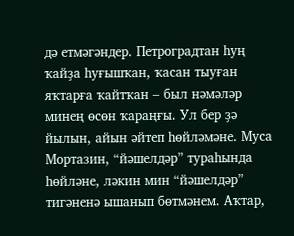дә етмәгәндер. Петроградтан һуң ҡайҙа һуғышҡан, ҡасан тыуған яҡтарға ҡайтҡан – был нәмәләр минең өсөн ҡараңғы. Ул бер ҙә йылын, айын әйтеп һөйләмәне. Муса Мортазин, “йәшелдәр” тураһында һөйләне, ләкин мин “йәшелдәр” тигәненә ышанып бөтмәнем. Аҡтар,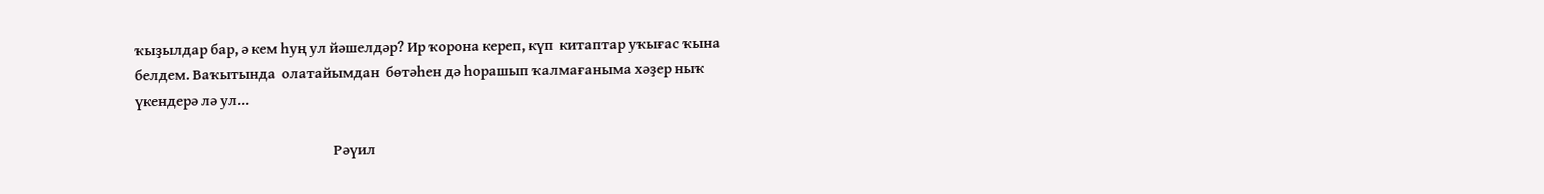ҡыҙылдар бар, ә кем һуң ул йәшелдәр? Ир ҡорона кереп, күп  китаптар уҡығас ҡына  белдем. Ваҡытында  олатайымдан  бөтәһен дә һорашып ҡалмағаныма хәҙер ныҡ үкендерә лә ул...

                                                                  Рәүил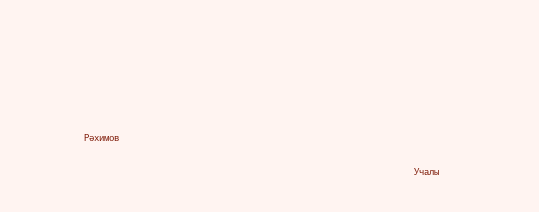Рәхимов

                                                                  Учалы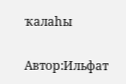ҡалаһы

Автор:Ильфат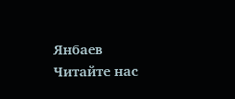Янбаев
Читайте нас